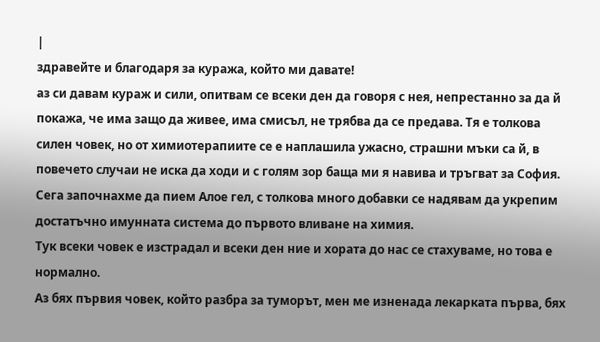|
здравейте и благодаря за куража, който ми давате!
аз си давам кураж и сили, опитвам се всеки ден да говоря с нея, непрестанно за да й покажа, че има защо да живее, има смисъл, не трябва да се предава. Тя е толкова силен човек, но от химиотерапиите се е наплашила ужасно, страшни мъки са й, в повечето случаи не иска да ходи и с голям зор баща ми я навива и тръгват за София.
Сега започнахме да пием Алое гел, с толкова много добавки се надявам да укрепим достатъчно имунната система до първото вливане на химия.
Тук всеки човек е изстрадал и всеки ден ние и хората до нас се стахуваме, но това е нормално.
Аз бях първия човек, който разбра за туморът, мен ме изненада лекарката първа, бях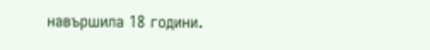навършила 18 години.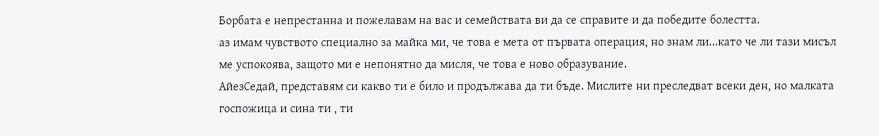Борбата е непрестанна и пожелавам на вас и семействата ви да се справите и да победите болестта.
аз имам чувството специално за майка ми, че това е мета от първата операция, но знам ли...като че ли тази мисъл ме успокоява, защото ми е непонятно да мисля, че това е ново образувание.
АйезСедай, представям си какво ти е било и продължава да ти бъде. Мислите ни преследват всеки ден, но малката госпожица и сина ти , ти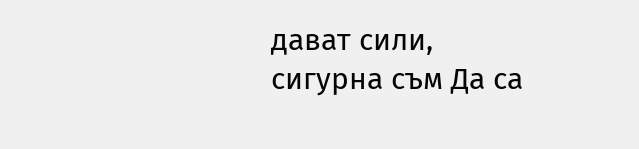дават сили, сигурна съм Да са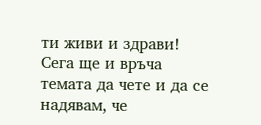ти живи и здрави!
Сега ще и връча темата да чете и да се надявам, че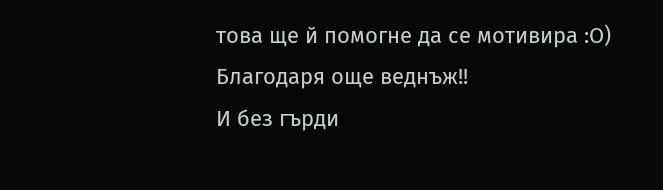това ще й помогне да се мотивира :О)
Благодаря още веднъж!!
И без гърди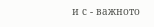и с - важното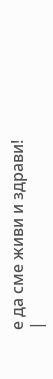е да сме живи и здрави!
|